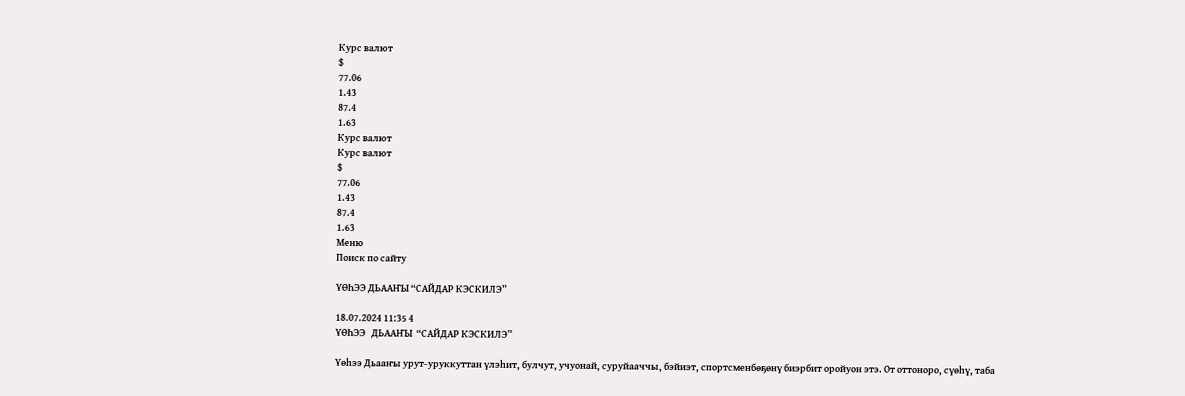Курс валют
$
77.06
1.43
87.4
1.63
Курс валют
Курс валют
$
77.06
1.43
87.4
1.63
Меню
Поиск по сайту

ҮӨҺЭЭ ДЬААҤЫ “САЙДАР КЭСКИЛЭ”

18.07.2024 11:35 4
ҮӨҺЭЭ   ДЬААҤЫ  “САЙДАР КЭСКИЛЭ”

Үөһээ Дьааҥы урут-уруккуттан үлэһит, булчут, учуонай, суруйааччы, бэйиэт, спортсменбөҕөнү биэрбит оройуон этэ. От оттоноро, сүөһү, таба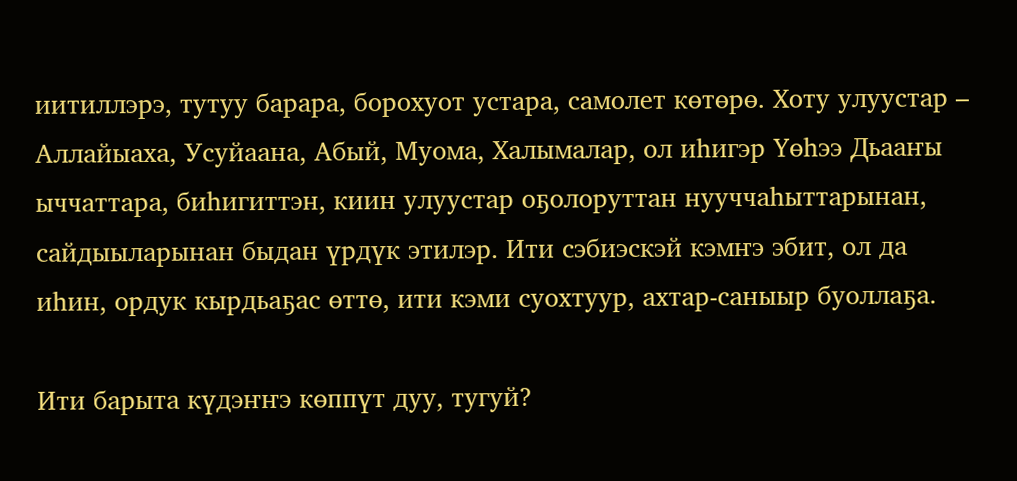иитиллэрэ, тутуу барара, борохуот устара, самолет көтөрө. Хоту улуустар – Аллайыаха, Усуйаана, Абый, Муома, Халымалар, ол иһигэр Үөһээ Дьааҥы ыччаттара, биһигиттэн, киин улуустар оҕолоруттан нууччаһыттарынан, сайдыыларынан быдан үрдүк этилэр. Ити сэбиэскэй кэмҥэ эбит, ол да иһин, ордук кырдьаҕас өттө, ити кэми суохтуур, ахтар-саныыр буоллаҕа.

Ити барыта күдэҥҥэ көппүт дуу, тугуй?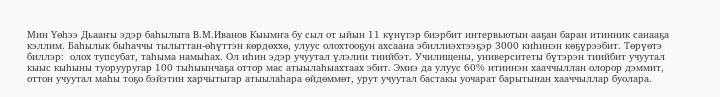Мин Үөһээ Дьааҥы эдэр баһылыга В.М.Иванов Кыымҥа бу сыл от ыйын 11 күнүгэр биэрбит интервьютын ааҕан баран итинник санааҕа кэллим. Баһылык быһаччы тылыттан-өһүттэн көрдөххө, улуус олохтооҕун ахсаана эбиллиэхтээҕэр 3000 киһинэн көҕүрээбит. Төрүөтэ биллэр:  олох тупсубат, таһыма намыһах. Ол иһин эдэр учуутал үлэлии тиийбэт. Училищены, университеты бүтэрэн тиийбит учуутал кыыс кыһыны туорууругар 100 тыһыынчаҕа оттор мас атыылаһыахтаах эбит. Эмиэ да улуус 60% итиинэн хааччыллан олорор дэммит, оттон учуутал маһы тоҕо бэйэтин харчытыгар атыылаһара өйдөммөт, урут учуутал бастакы уочарат барытынан хааччыллар буолара.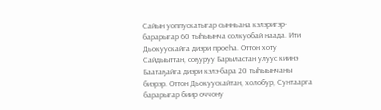Сайын уоппускатыгар сынньана кэлэригэр-барарыгар 60 тыһыынча солкуобай наада. Ити Дьокуускайга диэри проеһа. Оттон хоту Сайдыыттан, соҕуруу Барыластан улуус киинэ Баатаҕайга диэри кэлэ-бара 20 тыһыынчаны биэрэр. Оттон Дьокуускайтан, холобур, Сунтаарга барарыгар биир оччону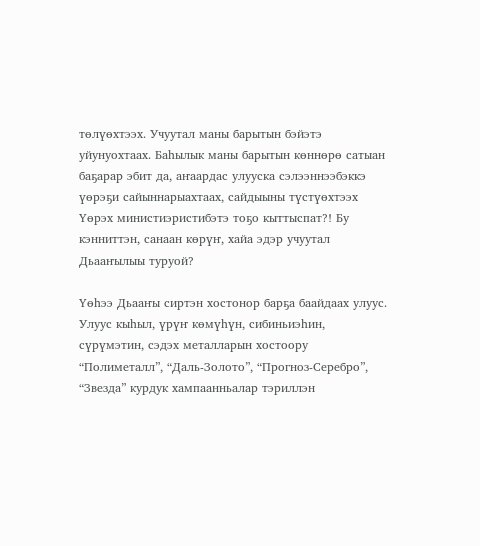төлүөхтээх. Учуутал маны барытын бэйэтэ уйунуохтаах. Баһылык маны барытын көннөрө сатыан баҕарар эбит да, аҥаардас улууска сэлээннээбэккэ үөрэҕи сайыннарыахтаах, сайдыыны түстүөхтээх Үөрэх министиэристибэтэ тоҕо кыттыспат?! Бу кэнниттэн, санаан көрүҥ, хайа эдэр учуутал Дьааҥылыы туруой?

Үөһээ Дьааҥы сиртэн хостонор барҕа баайдаах улуус. Улуус кыһыл, үрүҥ көмүһүн, сибиньиэһин, сүрүмэтин, сэдэх металларын хостоору “Полиметалл”, “Даль-Золото”, “Прогноз-Серебро”, “Звезда” курдук хампаанньалар тэриллэн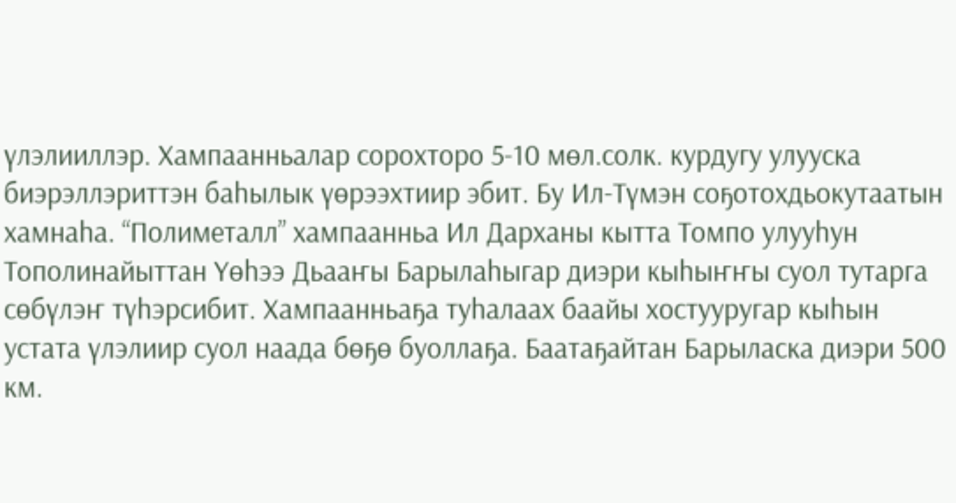үлэлииллэр. Хампаанньалар сорохторо 5-10 мөл.солк. курдугу улууска биэрэллэриттэн баһылык үөрээхтиир эбит. Бу Ил-Түмэн соҕотохдьокутаатын хамнаһа. “Полиметалл” хампаанньа Ил Дарханы кытта Томпо улууһун Тополинайыттан Үөһээ Дьааҥы Барылаһыгар диэри кыһыҥҥы суол тутарга сөбүлэҥ түһэрсибит. Хампаанньаҕа туһалаах баайы хостууругар кыһын устата үлэлиир суол наада бөҕө буоллаҕа. Баатаҕайтан Барыласка диэри 500 км.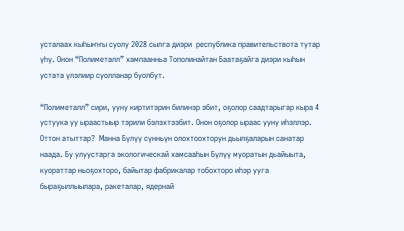усталаах кыһыҥҥы суолу 2028 сылга диэри  республика правительствота тутар үһү. Онон “Полиметалл” хампаанньа Тополинайтан Баатаҕайга диэри кыһын устата үлэлиир суолланар буолбут.

“Полиметалл” сири, ууну киртитэрин билинэр эбит, оҕолор саадтарыгар кыра 4 устуука уу ыраастыыр тэрили бэлэхтээбит. Онон оҕолор ыраас ууну иһэллэр. Оттон атыттар?  Манна Бүлүү сүнньүн олохтоохторун дьылҕаларын санатар наада. Бу улуустарга экологическай хамсааһын Бүлүү муоратын дьайыыта, куораттар ньоҕохторо, байытар фабрикалар тобохторо иһэр ууга быраҕыллыылара, ракеталар, ядернай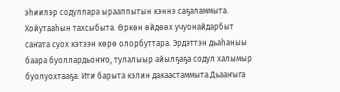эһиилэр содуллара ырааппытын кэннэ саҕаламмыта. Хойутааһын тахсыбыта. Өркөн өйдөөх учуонайдарбыт саҥата суох кэтээн көрө олорбуттара. Эрдэттэн дьаһаныы баара буоллардьоҥҥо, тулалыыр айылҕаҕа содул халымыр буолуохтааҕа. Ити барыта кэлин дакаастаммыта.Дьааҥыга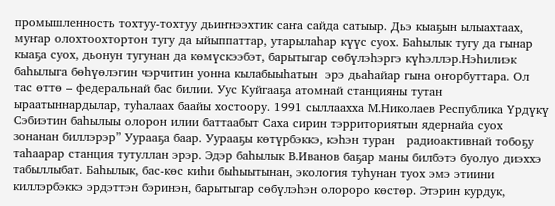промышленность тохтуу-тохтуу дьиҥнээхтик саҥа сайда сатыыр. Дьэ кыаҕын ылыахтаах, муҥар олохтоохтортон тугу да ыйыппаттар, утарылаһар күүс суох. Баһылык тугу да гынар кыаҕа суох, дьонун тугунан да көмүскээбэт, барытыгар сөбүлэһэргэ күһэллэр.Нэһилиэк баһылыга бөһүөлэгин чэрчитин уонна кылабыыһатын  эрэ дьаһайар гына оҥорбуттара. Ол тас өттө – федеральнай бас билии. Уус Куйгааҕа атомнай станцияны тутан ыраатыннардылар, туһалаах баайы хостоору. 1991 сыллаахха М.Николаев Республика Үрдүкү Сэбиэтин баһылыы олорон илии баттаабыт Саха сирин тэрриториятын ядернайа суох зонанан биллэрэр” Уурааҕа баар. Уурааҕы көтүрбэккэ, кэһэн туран   радиоактивнай тобоҕу таһаарар станция тутуллан эрэр. Эдэр баһылык В.Иванов баҕар маны билбэтэ буолуо диэххэ табыллыбат. Баһылык, бас-көс киһи быһыытынан, экология туһунан туох эмэ этиини киллэрбэккэ эрдэттэн бэринэн, барытыгар сөбүлэһэн олороро көстөр. Этэрин курдук,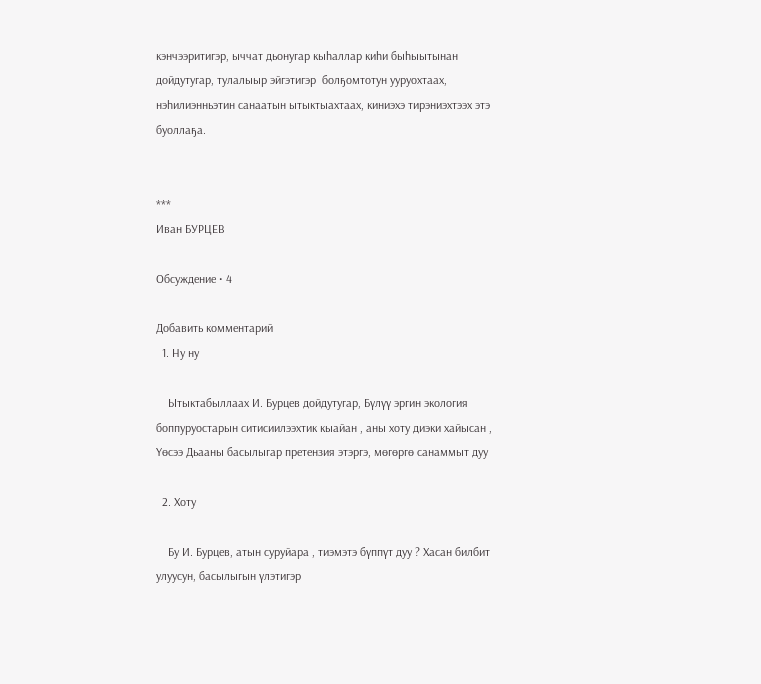кэнчээритигэр, ыччат дьонугар кыһаллар киһи быһыытынан дойдутугар, тулалыыр эйгэтигэр  болҕомтотун ууруохтаах, нэһилиэнньэтин санаатын ытыктыахтаах, киниэхэ тирэниэхтээх этэ буоллаҕа.


***
Иван БУРЦЕВ

Обсуждение • 4

Добавить комментарий
  1. Ну ну

    Ытыктабыллаах И. Бурцев дойдутугар, Бүлүү эргин экология боппуруостарын ситисиилээхтик кыайан , аны хоту диэки хайысан , Үөсээ Дьааны басылыгар претензия этэргэ, мөгөргө санаммыт дуу

  2. Хоту

    Бу И. Бурцев, атын суруйара , тиэмэтэ бүппүт дуу ? Хасан билбит улуусун, басылыгын үлэтигэр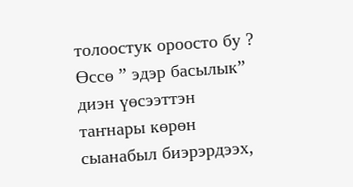толоостук ороосто бу ? Өссө ” эдэр басылык” диэн үөсээттэн таҥнары көрөн сыанабыл биэрэрдээх,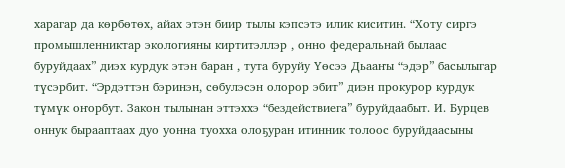харагар да көрбөтөх, айах этэн биир тылы кэпсэтэ илик киситин. “Хоту сиргэ промышленниктар экологияны киртитэллэр , онно федеральнай былаас буруйдаах” диэх курдук этэн баран , тута буруйу Үөсээ Дьааҥы “эдэр” басылыгар түсэрбит. “Эрдэттэн бэринэн, сөбулэсэн олорор эбит” диэн прокурор курдук түмүк оҥорбут. Закон тылынан эттэххэ “бездействиега” буруйдаабыт. И. Бурцев оннук бырааптаах дуо уонна туохха олоҕуран итинник толоос буруйдаасыны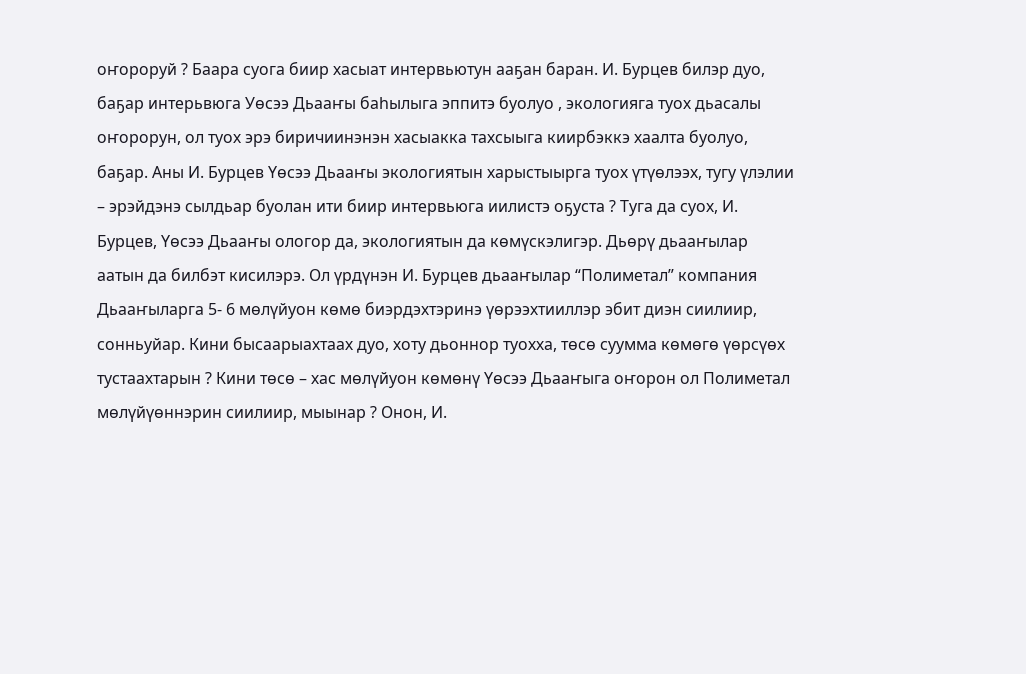оҥороруй ? Баара суога биир хасыат интервьютун ааҕан баран. И. Бурцев билэр дуо, баҕар интерьвюга Уөсээ Дьааҥы баһылыга эппитэ буолуо , экологияга туох дьасалы оҥорорун, ол туох эрэ биричиинэнэн хасыакка тахсыыга киирбэккэ хаалта буолуо, баҕар. Аны И. Бурцев Үөсээ Дьааҥы экологиятын харыстыырга туох үтүөлээх, тугу үлэлии – эрэйдэнэ сылдьар буолан ити биир интервьюга иилистэ оҕуста ? Туга да суох, И. Бурцев, Үөсээ Дьааҥы ологор да, экологиятын да көмүскэлигэр. Дьөрү дьааҥылар аатын да билбэт кисилэрэ. Ол үрдүнэн И. Бурцев дьааҥылар “Полиметал” компания Дьааҥыларга 5- 6 мөлүйуон көмө биэрдэхтэринэ үөрээхтииллэр эбит диэн сиилиир, сонньуйар. Кини бысаарыахтаах дуо, хоту дьоннор туохха, төсө суумма көмөгө үөрсүөх тустаахтарын ? Кини төсө – хас мөлүйуон көмөнү Үөсээ Дьааҥыга оҥорон ол Полиметал мөлүйүөннэрин сиилиир, мыынар ? Онон, И.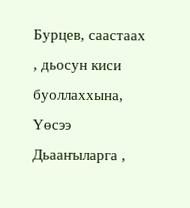Бурцев, саастаах , дьосун киси буоллаххына, Үөсээ Дьааҥыларга ,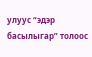улуус “эдэр басылыгар” толоос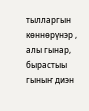тылларгын көннөрүнэр , алы гынар, бырастыы гыныҥ диэн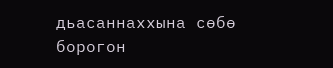дьасаннаххына сөбө борогон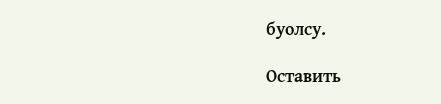буолсу.

Оставить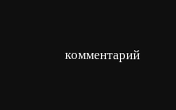комментарий